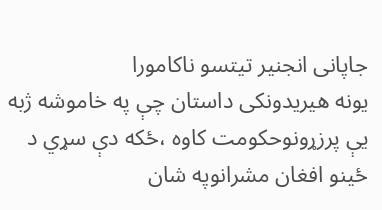جاپانی انجنیر تیتسو ناکامورا
یونه هیریدونکی داستان چې په خاموشه ژبه یې پرزړونوحکومت کاوه ،ځکه دې سړي د ځینو افغان مشرانوپه شان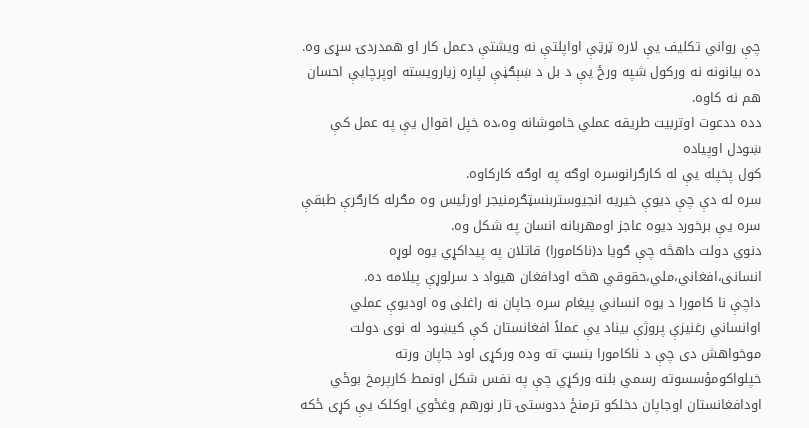چې رواني تکلیف یې لاره ټرټې اواپلتې نه ویشتې دعمل کار او همدردۍ سړی وه.
ده بیانونه نه ورکول شپه ورځ یې د بل د ښېګڼې لپاره زیارویسته اوپرچایې احسان هم نه کاوه.
دده ددعوت اوتربیت طریقه عملي خاموشانه وه،ده خپل اقوال یې په عمل کې ښودل اوپیاده
کول پخپله یې له کارګرانوسره اوګه په اوګه کارکاوه.
سره له دې چې دیوې خیریه انجیوستربنسټګرمنیجر اورئیس وه مګرله کارګرې طبقې سره یې برخورد دیوه عاجز اومهربانه انسان په شکل وه.
دنوي دولت داهڅه چې ګویا د(ناکامورا) قاتلان په پیداکړي یوه لوړه انسانی،افغاني،ملي،حقوقي هڅه اودافغان هیواد د سرلوړې پيلامه ده.
داچې نا کامورا د یوه انساني پیغام سره جاپان نه راغلی وه اودیوې عملي اوانساني رغنیزې پروژې بیناد یې عملاً افغانستان کې کیښود له نوی دولت موخواهش دی چې د ناکامورا بنسټ ته وده ورکړی اود جاپان ورته خپلواکومؤسسوته رسمي بلنه ورکړي چې په نفس شکل اونمط کارپرمخ بوځي اودافغانستان اوجاپان دخلکو ترمنځ ددوستۍ تار نورهم وغځوي اوکلک یې کړی ځکه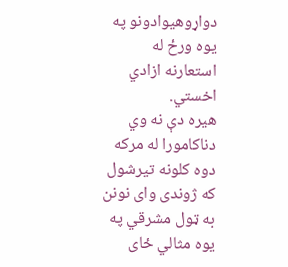دواړوهیوادونو په یوه ورځ له استعارنه ازادي اخستي.
هیره دې نه وي دناکامورا له مرکه دوه کلونه تیرشول که ژوندی وای نونن به ټول مشرقي په یوه مثالي ځای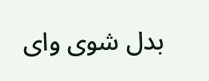بدل شوی وای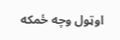اوټول وچه ځمکه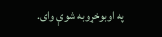په اوبوخړوبه شوې وای.